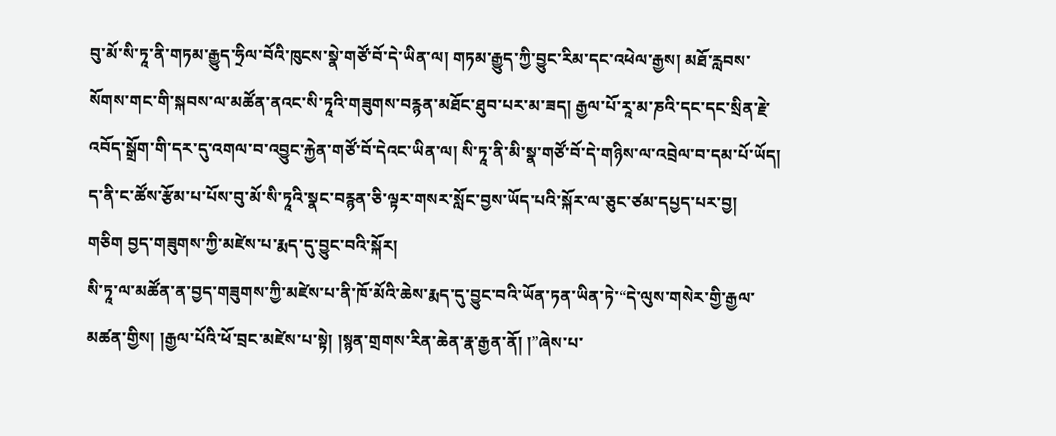བུ་མོ་སི་ཏཱ་ནི་གཏམ་རྒྱུད་ཧྲིལ་བོའི་ཁུངས་སྣེ་གཙོ་བོ་དེ་ཡིན་ལ། གཏམ་རྒྱུད་ཀྱི་བྱུང་རིམ་དང་འཕེལ་རྒྱས། མཐོ་རླབས་སོགས་གང་གི་སྐབས་ལ་མཚོན་ནའང་སི་ཏཱའི་གཟུགས་བརྙན་མཐོང་ཐུབ་པར་མ་ཟད། རྒྱལ་པོ་རཱ་མ་ཎའི་དང་དང་སྲིན་རྗེ་འབོད་སྒྲོག་གི་དར་དུ་འགལ་བ་འབྱུང་རྐྱེན་གཙོ་བོ་དེའང་ཡིན་ལ། སི་ཏཱ་ནི་མི་སྣ་གཙོ་བོ་དེ་གཉིས་ལ་འབྲེལ་བ་དམ་པོ་ཡོད། ད་ནི་ང་ཚོས་རྩོམ་པ་པོས་བུ་མོ་སི་ཏཱའི་སྣང་བརྙན་ཅི་ལྟར་གསར་སློང་བྱས་ཡོད་པའི་སྐོར་ལ་ཅུང་ཙམ་དཔྱད་པར་བྱ།
གཅིག བྱད་གཟུགས་ཀྱི་མཛེས་པ་རྨད་དུ་བྱུང་བའི་སྐོར།
སི་ཏཱ་ལ་མཚོན་ན་བྱད་གཟུགས་ཀྱི་མཛེས་པ་ནི་ཁོ་མོའི་ཆེས་རྨད་དུ་བྱུང་བའི་ཡོན་ཏན་ཡིན་ཏེ་“དེ་ལུས་གསེར་གྱི་རྒྱལ་མཚན་གྱིས། །རྒྱལ་པོའི་ཕོ་བྲང་མཛེས་པ་སྟེ། །སྙན་གྲགས་རིན་ཆེན་རྣ་རྒྱན་ནོ། །”ཞེས་པ་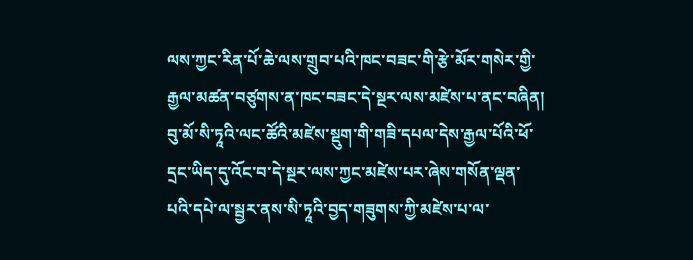ལས་ཀྱང་རིན་པོ་ཆེ་ལས་གྲུབ་པའི་ཁང་བཟང་གི་རྩེ་མོར་གསེར་གྱི་རྒྱལ་མཚན་བཙུགས་ན་ཁང་བཟང་དེ་སྔར་ལས་མཛེས་པ་ནང་བཞིན། བུ་མོ་སི་ཏཱའི་ལང་ཚོའི་མཛེས་སྡུག་གི་གཟི་དཔལ་དེས་རྒྱལ་པོའི་ཕོ་དྲང་ཡིད་དུ་འོང་བ་དེ་སྔར་ལས་ཀྱང་མཛེས་པར་ཞེས་གསོན་ལྡན་པའི་དཔེ་ལ་སྦྱར་ནས་སི་ཏཱའི་བྱད་གཟུགས་ཀྱི་མཛེས་པ་ལ་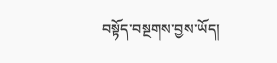བསྟོད་བསྔགས་བྱས་ཡོད།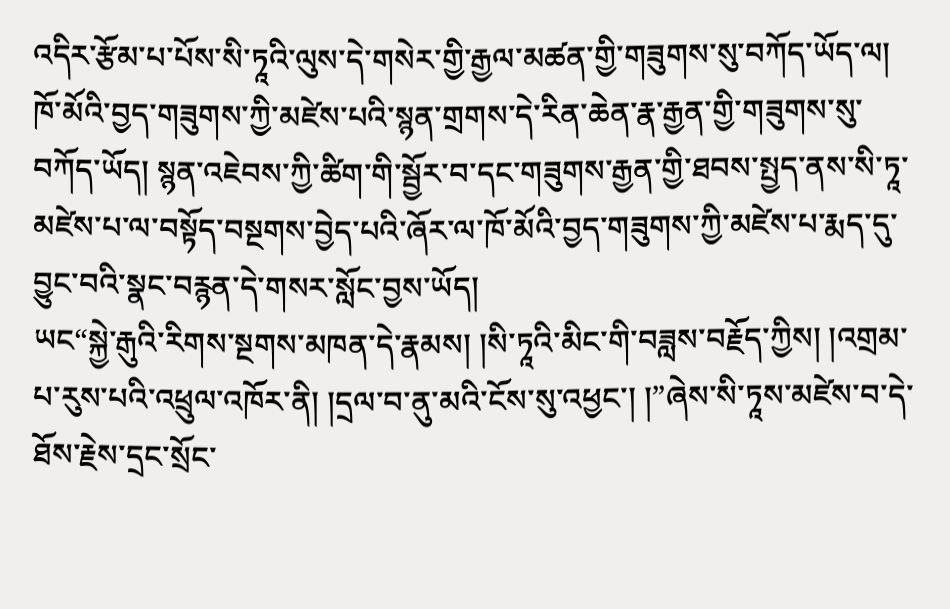འདིར་རྩོམ་པ་པོས་སི་ཏཱའི་ལུས་དེ་གསེར་གྱི་རྒྱལ་མཚན་གྱི་གཟུགས་སུ་བཀོད་ཡོད་ལ། ཁོ་མོའི་བྱད་གཟུགས་ཀྱི་མཛེས་པའི་སྙན་གྲགས་དེ་རིན་ཆེན་རྣ་རྒྱན་གྱི་གཟུགས་སུ་བཀོད་ཡོད། སྙན་འཇེབས་ཀྱི་ཚིག་གི་སྦྱོར་བ་དང་གཟུགས་རྒྱན་གྱི་ཐབས་སྤྱད་ནས་སི་ཏཱ་མཛེས་པ་ལ་བསྟོད་བསྔགས་བྱེད་པའི་ཞོར་ལ་ཁོ་མོའི་བྱད་གཟུགས་ཀྱི་མཛེས་པ་རྨད་དུ་བྱུང་བའི་སྣང་བརྙན་དེ་གསར་སློང་བྱས་ཡོད།
ཡང“སྐྱེ་རྒུའི་རིགས་སྔགས་མཁན་དེ་རྣམས། །སི་ཏཱའི་མིང་གི་བཟླས་བརྗོད་ཀྱིས། །འགྲམ་པ་རུས་པའི་འཕྲུལ་འཁོར་ནི། །དྲལ་བ་ནུ་མའི་ངོས་སུ་འཕྱང་། །”ཞེས་སི་ཏཱས་མཛེས་བ་དེ་ཐོས་རྗེས་དྲང་སྲོང་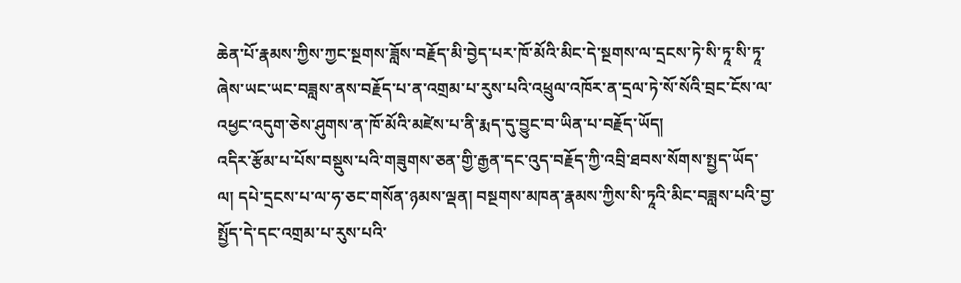ཆེན་པོ་རྣམས་ཀྱིས་ཀྱང་སྔགས་ཟློས་བརྗོད་མི་བྱེད་པར་ཁོ་མོའི་མིང་དེ་སྔགས་ལ་དྲངས་ཏེ་སི་ཏཱ་སི་ཏཱ་ཞེས་ཡང་ཡང་བཟླས་ནས་བརྗོད་པ་ན་འགྲམ་པ་རུས་པའི་འཕྲུལ་འཁོར་ན་དྲལ་ཏེ་སོ་སོའི་བྲང་ངོས་ལ་འཕྱང་འདུག་ཅེས་ཤུགས་ན་ཁོ་མོའི་མཛེས་པ་ནི་རྨད་དུ་བྱུང་བ་ཡིན་པ་བརྗོད་ཡོད།
འདིར་རྩོམ་པ་པོས་བསྡུས་པའི་གཟུགས་ཅན་གྱི་རྒྱན་དང་འུད་བརྗོད་ཀྱི་འབྲི་ཐབས་སོགས་སྤྱད་ཡོད་ལ། དཔེ་དྲངས་པ་ལ་ཧ་ཅང་གསོན་ཉམས་ལྡན། བསྔགས་མཁན་རྣམས་ཀྱིས་སི་ཏཱའི་མིང་བཟླས་པའི་བྱ་སྤྱོད་དེ་དང་འགྲམ་པ་རུས་པའི་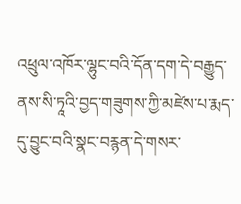འཕྲུལ་འཁོར་ལྷུང་བའི་དོན་དག་དེ་བརྒྱུད་ནས་སི་ཏཱའི་བྱད་གཟུགས་ཀྱི་མཛེས་པ་རྨད་དུ་བྱུང་བའི་སྣང་བརྙན་དེ་གསར་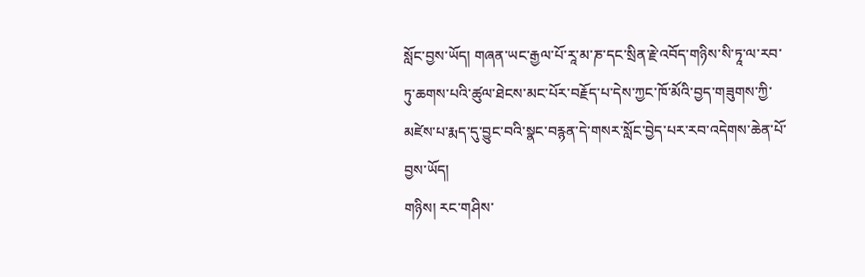སློང་བྱས་ཡོད། གཞན་ཡང་རྒྱལ་པོ་རཱ་མ་ཎ་དང་སྲིན་རྗེ་འབོད་གཉིས་སི་ཏཱ་ལ་རབ་ཏུ་ཆགས་པའི་ཚུལ་ཐེངས་མང་པོར་བརྗོད་པ་དེས་ཀྱང་ཁོ་མོའི་བྱད་གཟུགས་ཀྱི་མཛེས་པ་རྨད་དུ་བྱུང་བའི་སྣང་བརྙན་དེ་གསར་སློང་བྱེད་པར་རབ་འདེགས་ཆེན་པོ་བྱས་ཡོད།
གཉིས། རང་གཤིས་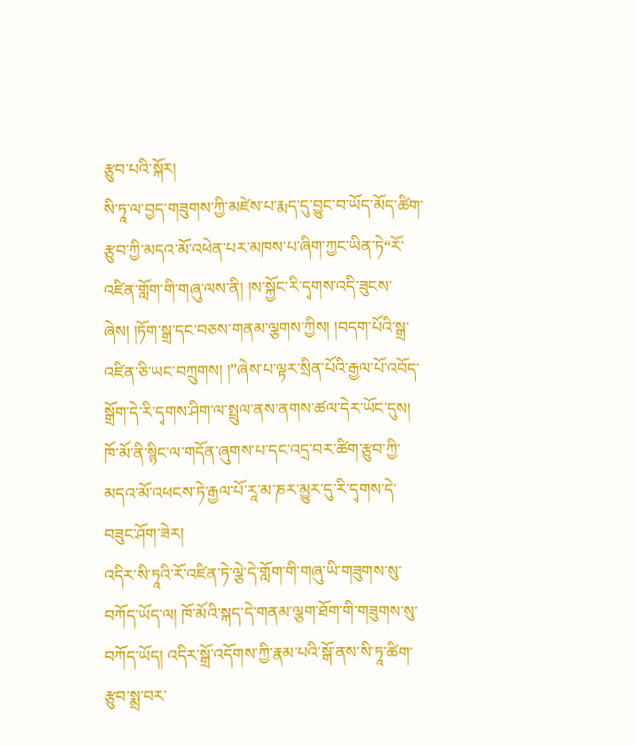རྩུབ་པའི་སྐོར།
སི་ཏཱ་ལ་བྱད་གཟུགས་ཀྱི་མཛེས་པ་རྨད་དུ་བྱུང་བ་ཡོད་མོད་ཚིག་རྩུབ་ཀྱི་མདའ་མོ་འཕེན་པར་མཁས་པ་ཞིག་ཀྱང་ཡིན་ཏེ“རོ་འཛིན་གློག་གི་གཞུ་ལས་ནི། །ས་སྐྱོང་རི་དྭགས་འདི་ཟུངས་ཞེས། །ཏོག་སྒྲ་དང་བཅས་གནམ་ལྕགས་ཀྱིས། །བདག་པོའི་སྒྲ་འཛིན་ཅི་ཡང་བཀྲུགས། །”ཞེས་པ་ལྟར་སྲིན་པོའི་རྒྱལ་པོ་འབོད་སྒྲོག་དེ་རི་དྭགས་ཤིག་ལ་སྤྲུལ་ནས་ནགས་ཚལ་དེར་ཡོང་དུས། ཁོ་མོ་ནི་སྙིང་ལ་གདོན་ཞུགས་པ་དང་འདྲ་བར་ཚིག་རྩུབ་ཀྱི་མདའ་མོ་འཕངས་ཏེ་རྒྱལ་པོ་རཱ་མ་ཎར་མྱུར་དུ་རི་དྭགས་དེ་བཟུང་ཤོག་ཟེར།
འདིར་སི་ཏཱའི་རོ་འཛིན་ཏེ་ལྕེ་དེ་གློག་གི་གཞུ་ཡི་གཟུགས་སུ་བཀོད་ཡོད་ལ། ཁོ་མོའི་སྐད་དེ་གནམ་ལྕག་ཐོག་གི་གཟུགས་སུ་བཀོད་ཡོད། འདིར་སྒྲོ་འདོགས་ཀྱི་རྣམ་པའི་སྒོ་ནས་སི་ཏཱ་ཚིག་རྩུབ་སྨྲ་བར་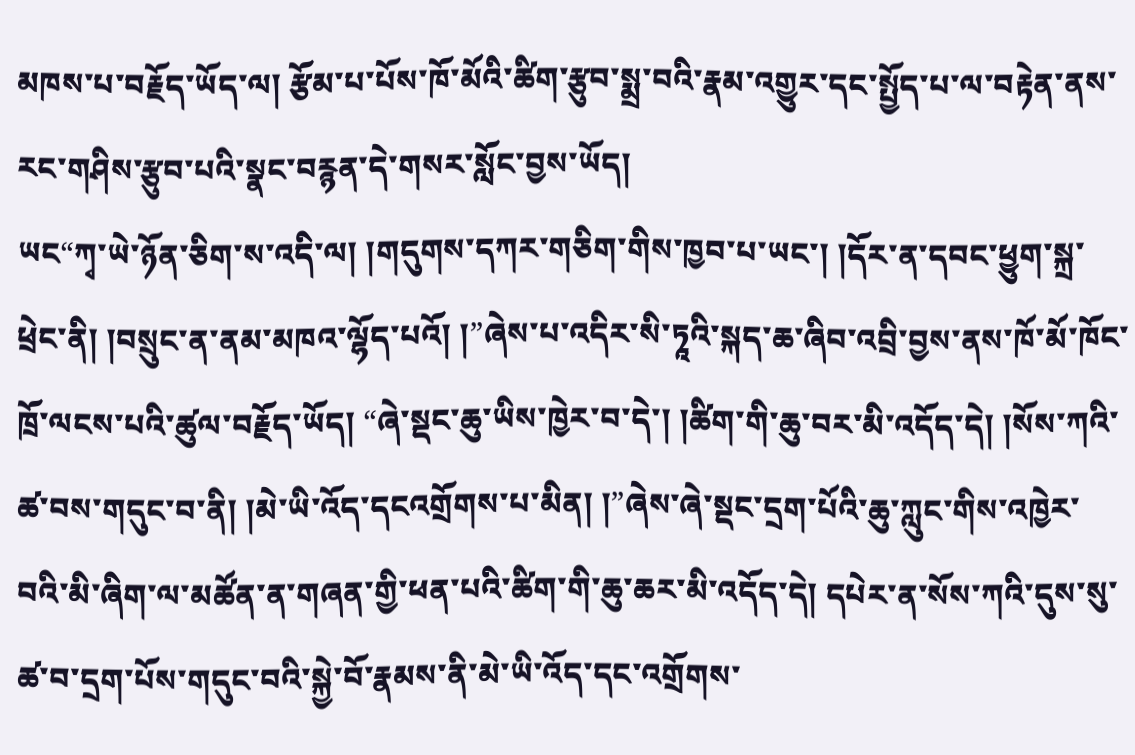མཁས་པ་བརྗོད་ཡོད་ལ། རྩོམ་པ་པོས་ཁོ་མོའི་ཚིག་རྩུབ་སྨྲ་བའི་རྣམ་འགྱུར་དང་སྤྱོད་པ་ལ་བརྟེན་ནས་རང་གཤིས་རྩུབ་པའི་སྣང་བརྙན་དེ་གསར་སློང་བྱས་ཡོད།
ཡང“ཀྭ་ཡེ་ཉོན་ཅིག་ས་འདི་ལ། །གདུགས་དཀར་གཅིག་གིས་ཁྱབ་པ་ཡང་། །དོར་ན་དབང་ཕྱུག་སྐྲ་ཕྲེང་ནི། །བསྲུང་ན་ནམ་མཁའ་ལྷོད་པའོ། །”ཞེས་པ་འདིར་སི་ཏཱའི་སྐད་ཆ་ཞིབ་འབྲི་བྱས་ནས་ཁོ་མོ་ཁོང་ཁྲོ་ལངས་པའི་ཚུལ་བརྗོད་ཡོད། “ཞེ་སྡང་ཆུ་ཡིས་ཁྱེར་བ་དེ་། །ཚིག་གི་ཆུ་བར་མི་འདོད་དེ། །སོས་ཀའི་ཚ་བས་གདུང་བ་ནི། །མེ་ཡི་འོད་དངའགྲོགས་པ་མིན། །”ཞེས་ཞེ་སྡང་དྲག་པོའི་ཆུ་ཀླུང་གིས་འཁྱེར་བའི་མི་ཞིག་ལ་མཚོན་ན་གཞན་གྱི་ཕན་པའི་ཚིག་གི་ཆུ་ཆར་མི་འདོད་དེ། དཔེར་ན་སོས་ཀའི་དུས་སུ་ཚ་བ་དྲག་པོས་གདུང་བའི་སྐྱེ་བོ་རྣམས་ནི་མེ་ཡི་འོད་དང་འགྲོགས་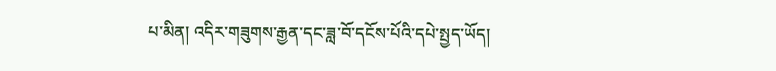པ་མིན། འདིར་གཟུགས་རྒྱན་དང་ཟླ་བོ་དངོས་པོའི་དཔེ་སྤྱད་ཡོད།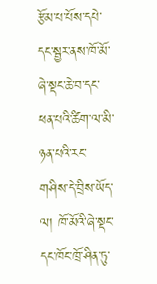རྩོམ་པ་པོས་དཔེ་དང་སྦྱར་ནས་ཁོ་མོ་ཞེ་སྡང་ཆེ་བ་དང་ཕན་པའི་ཚིག་ལ་མི་ཉན་པའི་རང་གཤིས་དེ་བྲིས་ཡོད་ལ། ཁོ་མོའི་ཞེ་སྡང་དང་ཁོང་ཁྲོ་ཤིན་ཏུ་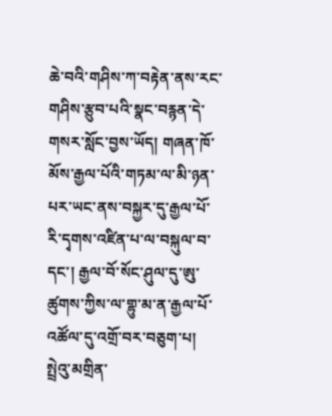ཆེ་བའི་གཤིས་ཀ་བརྟེན་ནས་རང་གཤིས་རྩུབ་པའི་སྣང་བརྙན་དེ་གསར་སློང་བྱས་ཡོད། གཞན་ཁོ་མོས་རྒྱལ་པོའི་གཏམ་ལ་མི་ཉན་པར་ཡང་ནས་བསྐྱར་དུ་རྒྱལ་པོ་རི་དྭགས་འཛིན་པ་ལ་བསྐུལ་བ་དང་། རྒྱལ་བོ་སོང་ཤུལ་དུ་ཨུ་ཚུགས་ཀྱིས་ལ་གྷུ་མ་ན་རྒྱལ་པོ་འཚོལ་དུ་འགྲོ་བར་བཅུག་པ། སྤྲེའུ་མགྲིན་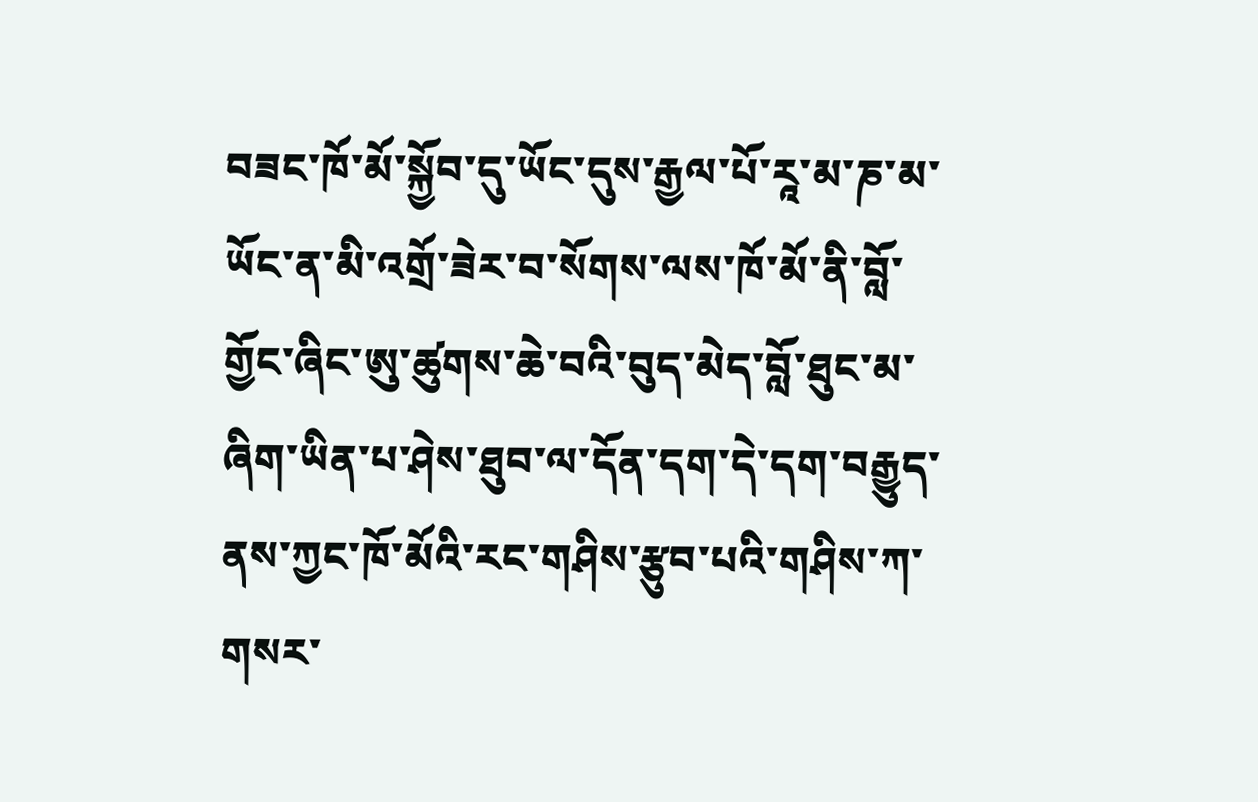བཟང་ཁོ་མོ་སྐྱོབ་དུ་ཡོང་དུས་རྒྱལ་པོ་རཱ་མ་ཎ་མ་ཡོང་ན་མི་འགྲོ་ཟེར་བ་སོགས་ལས་ཁོ་མོ་ནི་བློ་གྱོང་ཞིང་ཨུ་ཚུགས་ཆེ་བའི་བུད་མེད་བློ་ཐུང་མ་ཞིག་ཡིན་པ་ཤེས་ཐུབ་ལ་དོན་དག་དེ་དག་བརྒྱུད་ནས་ཀྱང་ཁོ་མོའི་རང་གཤིས་རྩུབ་པའི་གཤིས་ཀ་གསར་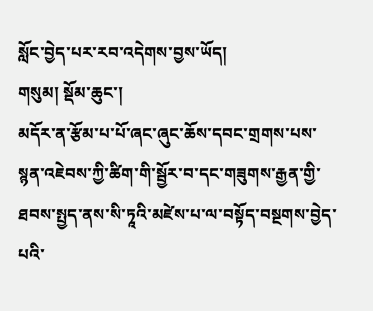སློང་བྱེད་པར་རབ་འདེགས་བྱས་ཡོད།
གསུམ། སྡོམ་ཆུང་།
མདོར་ན་རྩོམ་པ་པོ་ཞང་ཞུང་ཆོས་དབང་གྲགས་པས་སྙན་འཇེབས་ཀྱི་ཚིག་གི་སྦྱོར་བ་དང་གཟུགས་རྒྱན་གྱི་ཐབས་སྤྱད་ནས་སི་ཏཱའི་མཛེས་པ་ལ་བསྟོད་བསྔགས་བྱེད་པའི་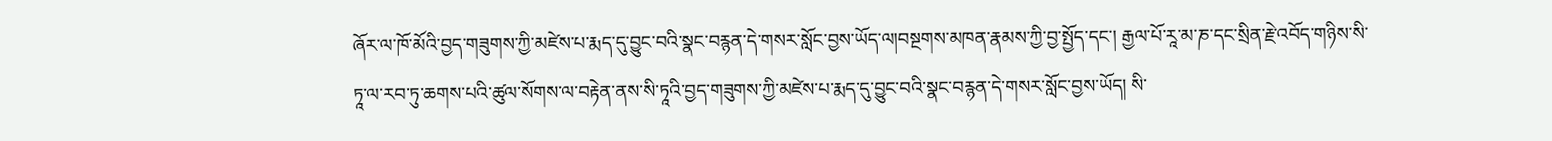ཞོར་ལ་ཁོ་མོའི་བྱད་གཟུགས་ཀྱི་མཛེས་པ་རྨད་དུ་བྱུང་བའི་སྣང་བརྙན་དེ་གསར་སློང་བྱས་ཡོད་ལ།བསྔགས་མཁན་རྣམས་ཀྱི་བྱ་སྤྱོད་དང་། རྒྱལ་པོ་རཱ་མ་ཎ་དང་སྲིན་རྗེ་འབོད་གཉིས་སི་ཏཱ་ལ་རབ་ཏུ་ཆགས་པའི་ཚུལ་སོགས་ལ་བརྟེན་ནས་སི་ཏཱའི་བྱད་གཟུགས་ཀྱི་མཛེས་པ་རྨད་དུ་བྱུང་བའི་སྣང་བརྙན་དེ་གསར་སློང་བྱས་ཡོད། སི་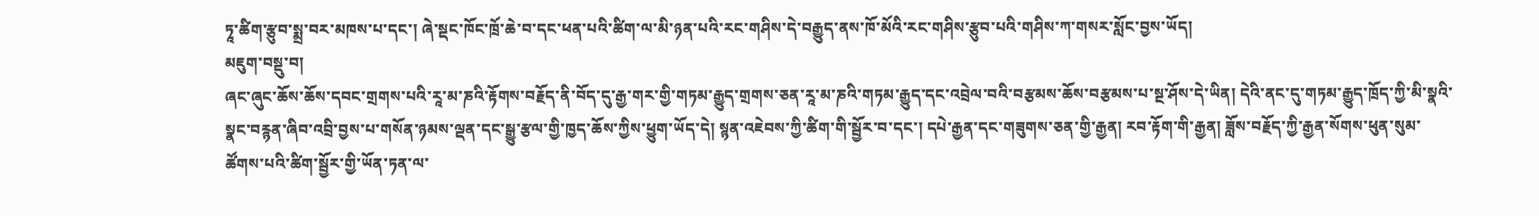ཏཱ་ཚིག་རྩུབ་སྨྲ་བར་མཁས་པ་དང་། ཞེ་སྡང་ཁོང་ཁྲོ་ཆེ་བ་དང་ཕན་པའི་ཚིག་ལ་མི་ཉན་པའི་རང་གཤིས་དེ་བརྒྱུད་ནས་ཁོ་མོའི་རང་གཤིས་རྩུབ་པའི་གཤིས་ཀ་གསར་སློང་བྱས་ཡོད།
མཇུག་བསྡུ་བ།
ཞང་ཞུང་ཆོས་ཆོས་དབང་གྲགས་པའི་རཱ་མ་ཎའི་རྟོགས་བརྗོད་ནི་བོད་དུ་རྒྱ་གར་གྱི་གཏམ་རྒྱུད་གྲགས་ཅན་རཱ་མ་ཎའི་གཏམ་རྒྱུད་དང་འབྲེལ་བའི་བརྩམས་ཆོས་བརྩམས་པ་སྔ་ཤོས་དེ་ཡིན། དེའི་ནང་དུ་གཏམ་རྒྱུད་ཁྲོད་ཀྱི་མི་སྣའི་སྣང་བརྙན་ཞིབ་འབྲི་བྱས་པ་གསོན་ཉམས་ལྡན་དང་སྒྱུ་རྩལ་གྱི་ཁྱད་ཆོས་ཀྱིས་ཕྱུག་ཡོད་དེ། སྙན་འཇེབས་ཀྱི་ཚིག་གི་སྦྱོར་བ་དང་། དཔེ་རྒྱན་དང་གཟུགས་ཅན་གྱི་རྒྱན། རབ་རྟོག་གི་རྒྱན། ཟློས་བརྗོད་ཀྱི་རྒྱན་སོགས་ཕུན་སུམ་ཚོགས་པའི་ཚིག་སྦྱོར་གྱི་ཡོན་ཏན་ལ་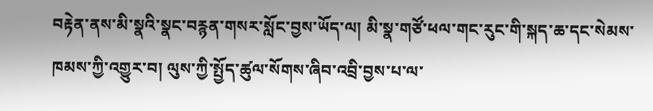བརྟེན་ནས་མི་སྣའི་སྣང་བརྙན་གསར་སློང་བྱས་ཡོད་ལ། མི་སྣ་གཙོ་ཕལ་གང་རུང་གི་སྐད་ཆ་དང་སེམས་ཁམས་ཀྱི་འགྱུར་བ། ལུས་ཀྱི་སྤྱོད་ཚུལ་སོགས་ཞིབ་འབྲི་བྱས་པ་ལ་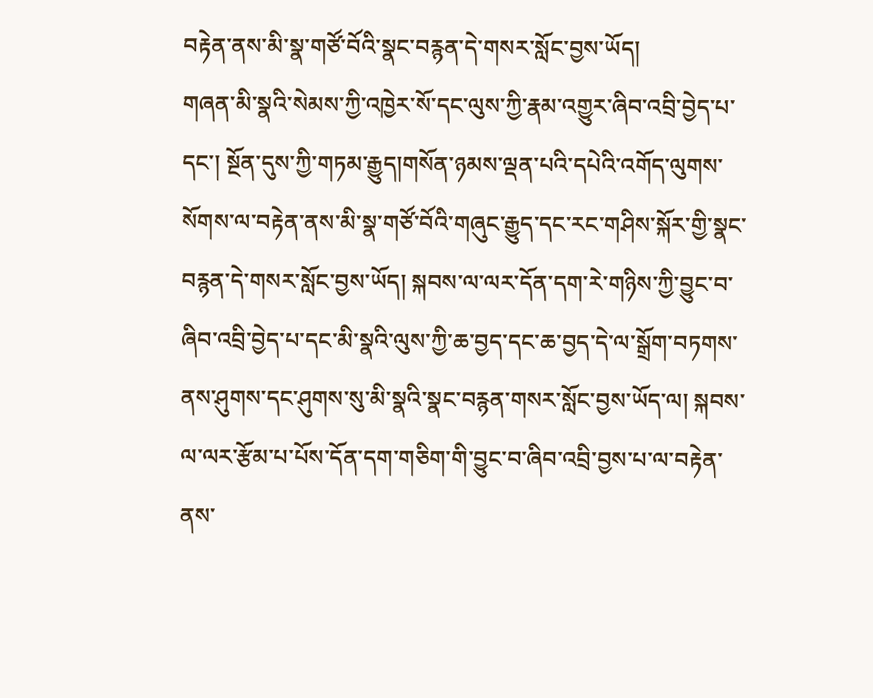བརྟེན་ནས་མི་སྣ་གཙོ་བོའི་སྣང་བརྙན་དེ་གསར་སློང་བྱས་ཡོད།
གཞན་མི་སྣའི་སེམས་ཀྱི་འཁྱེར་སོ་དང་ལུས་ཀྱི་རྣམ་འགྱུར་ཞིབ་འབྲི་བྱེད་པ་དང་། སྔོན་དུས་ཀྱི་གཏམ་རྒྱུད།གསོན་ཉམས་ལྡན་པའི་དཔེའི་འགོད་ལུགས་སོགས་ལ་བརྟེན་ནས་མི་སྣ་གཙོ་བོའི་གཞུང་རྒྱུད་དང་རང་གཤིས་སྐོར་གྱི་སྣང་བརྙན་དེ་གསར་སློང་བྱས་ཡོད། སྐབས་ལ་ལར་དོན་དག་རེ་གཉིས་ཀྱི་བྱུང་བ་ཞིབ་འབྲི་བྱེད་པ་དང་མི་སྣའི་ལུས་ཀྱི་ཆ་བྱད་དང་ཆ་བྱད་དེ་ལ་སྒྲོག་བཏགས་ནས་ཤུགས་དང་ཤུགས་སུ་མི་སྣའི་སྣང་བརྙན་གསར་སློང་བྱས་ཡོད་ལ། སྐབས་ལ་ལར་རྩོམ་པ་པོས་དོན་དག་གཅིག་གི་བྱུང་བ་ཞིབ་འབྲི་བྱས་པ་ལ་བརྟེན་ནས་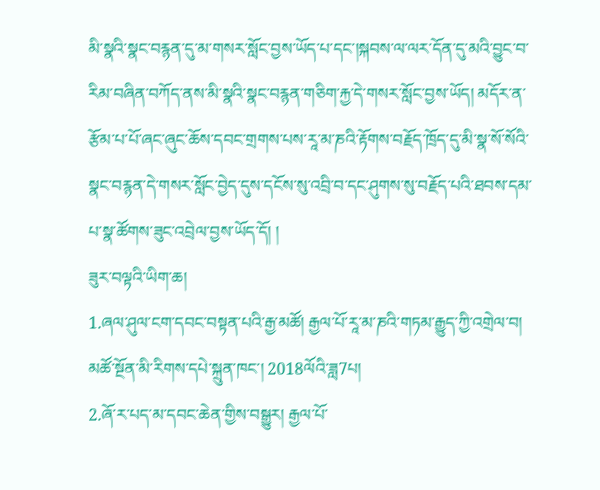མི་སྣའི་སྣང་བརྙན་དུ་མ་གསར་སློང་བྱས་ཡོད་པ་དང་།སྐབས་ལ་ལར་དོན་དུ་མའི་བྱུང་བ་རིམ་བཞིན་བཀོད་ནས་མི་སྣའི་སྣང་བརྙན་གཅིག་རྐྱ་དེ་གསར་སློང་བྱས་ཡོད། མདོར་ན་རྩོམ་པ་པོ་ཞང་ཞུང་ཆོས་དབང་གྲགས་པས་རཱ་མ་ཎའི་རྟོགས་བརྗོད་ཁྲོད་དུ་མི་སྣ་སོ་སོའི་སྣང་བརྙན་དེ་གསར་སློང་བྱེད་དུས་དངོས་སུ་འབྲི་བ་དང་ཤུགས་སུ་བརྗོད་པའི་ཐབས་དམ་པ་སྣ་ཚོགས་ཟུང་འབྲེལ་བྱས་ཡོད་དོ། །
ཟུར་བལྟའི་ཡིག་ཆ།
1.ཞལ་ཤུལ་ངག་དབང་བསྟན་པའི་རྒྱ་མཚོ། རྒྱལ་པོ་རཱ་མ་ཎའི་གཏམ་རྒྱུད་ཀྱི་འགྲེལ་བ། མཚོ་སྔོན་མི་རིགས་དཔེ་སྐྲུན་ཁང་། 2018ལོའི་ཟླ7པ།
2.ཞོ་ར་པད་མ་དབང་ཆེན་གྱིས་བསྒྱུར། རྒྱལ་པོ་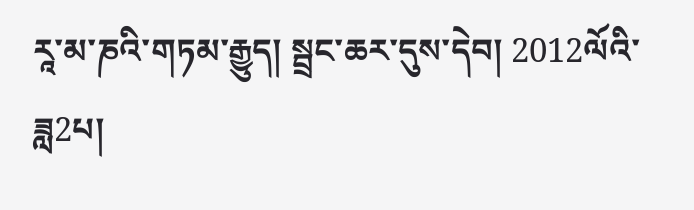རཱ་མ་ཎའི་གཏམ་རྒྱུད། སྦྲང་ཆར་དུས་དེབ། 2012ལོའི་ཟླ2པ།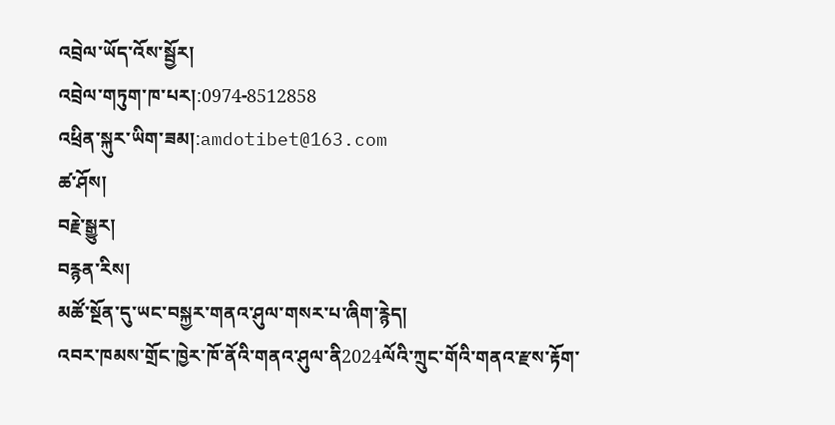འབྲེལ་ཡོད་འོས་སྦྱོར།
འབྲེལ་གཏུག་ཁ་པར།:0974-8512858
འཕྲིན་སྐུར་ཡིག་ཟམ།:amdotibet@163.com
ཚ་ཤོས།
བརྗེ་སྒྱུར།
བརྙན་རིས།
མཚོ་སྔོན་དུ་ཡང་བསྐྱར་གནའ་ཤུལ་གསར་པ་ཞིག་རྙེད།
འབར་ཁམས་གྲོང་ཁྱེར་ཁོ་ནོའི་གནའ་ཤུལ་ནི2024ལོའི་ཀྲུང་གོའི་གནའ་རྫས་རྟོག་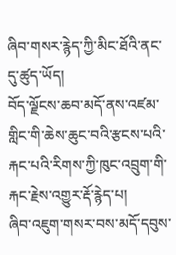ཞིབ་གསར་རྙེད་ཀྱི་མིང་ཐོའི་ནང་དུ་ཚུད་ཡོད།
བོད་ལྗོངས་ཆབ་མདོ་ནས་འཛམ་གླིང་གི་ཆེས་ཆུང་བའི་རྩངས་པའི་རྐང་པའི་རིགས་ཀྱི་ཁུང་འབྲུག་གི་རྐང་རྗེས་འགྱུར་རྡོ་རྙེད་པ།
ཞིབ་འཇུག་གསར་བས་མདོ་དབུས་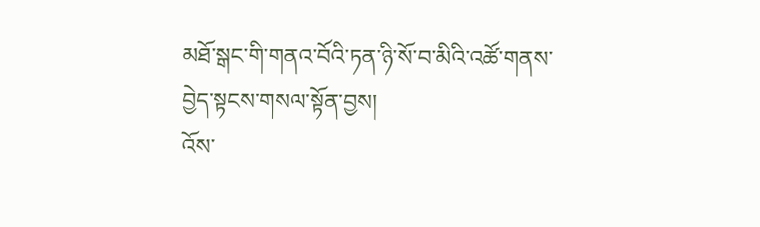མཐོ་སྒང་གི་གནའ་བོའི་ཏན་ཉི་སོ་བ་མིའི་འཚོ་གནས་བྱེད་སྟངས་གསལ་སྟོན་བྱས།
འོས་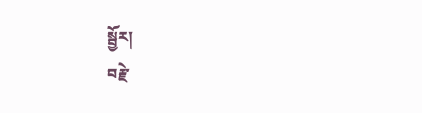སྦྱོར།
བརྗེ་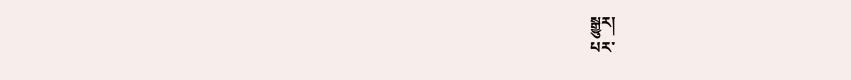སྒྱུར།
པར་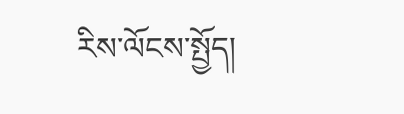རིས་ལོངས་སྤྱོད།